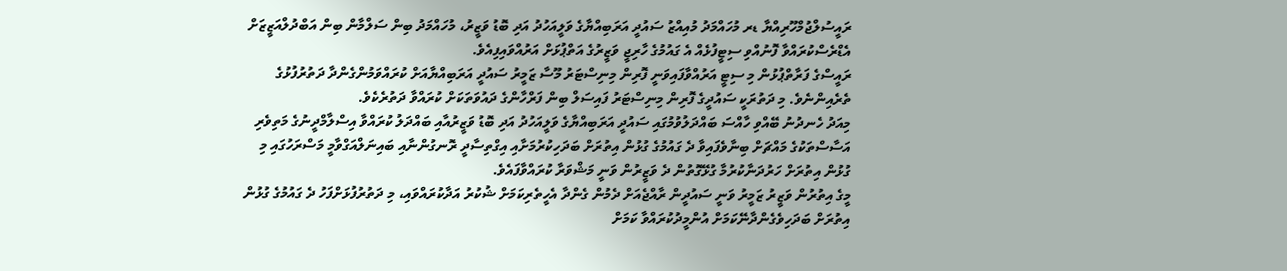ރައީސުލްޖުމްހޫރިއްޔާ ޑރ މުހައްމަދު މުއިއްޒު ސައުދީ އަރަބިއްޔާގެ ވަލީއަހުދު އަދި ބޮޑު ވަޒީރު، މުހައްމަދު ބިން ސަލްމާން ބިން އަބްދުލްއަޒީޒަށް އެޑްރެސްކުރައްވާ ފޮނުއްވި ސިޓީފުޅެއް އެ ގައުމުގެ ހާރިޖީ ވަޒީރުގެ އަތްޕުޅަށް އަރުއްވައިފިއެވެ.
ރައީސްގެ ފަރާތްޕުޅުން މި ސިޓީ އަރުއްވާފައިވަނީ ފޮރިން މިނިސްޓަރު މޫސާ ޒަމީރު ސައުދީ އަރަބިއްޔާއަށް ކުރައްވަމުންގެންދާ ދަތުރުފުޅުގެ ތެރެއިންނެވެ. މި ދަތުރަކީ ސައުދީގެ ފޮރިން މިނިސްޓަރު ފައިސަލް ބިން ފަރްހާންގެ ދައުވަތަކަށް ކުރައްވާ ދަތުރެކެވެ.
މިއަދު ހެނދުނު ބޭއްވި ހާއްސަ ބައްދަލުވުމުގައި ސައުދީ އަރަބިއްޔާގެ ވަލީއަހުދު އަދި ބޮޑު ވަޒީރުއާއި ބައްދަލު ކުރައްވާ އިސްލާމްދީނުގެ މަތިވެރި އަސާސްތަކުގެ މައްޗަށް ބިނާވެފައިވާ ދެ ގައުމުގެ ގުޅުން އިތުރަށް ބަދަހިކުރުމަށާއި އިގްތިސާދީ ރޮނގުންނާއި ބައިނަލްއަގްވާމީ މަސްރަހުގައި މި ގުޅުން އިތުރަށް ހަރުދަނާކުރުމާ ގުޅޭގޮތުން ދެ ވަޒީރުން ވަނީ މަޝްވަރާ ކުރައްވާފައެވެ.
މީގެ އިތުރުން ވަޒީރު ޒަމީރު ވަނީ ސައުދީން ރާއްޖެއަށް ދެމުން ގެންދާ އެހީތެރިކަމަށް ޝުކުރު އަދާކުރައްވައި، މި ދަތުރުފުޅަށްފަހު ދެ ގައުމުގެ ގުޅުން އިތުރަށް ބަދަހިވެގެންދާނޭކަމަށް އުންމީދުކުރައްވާ ކަމަށް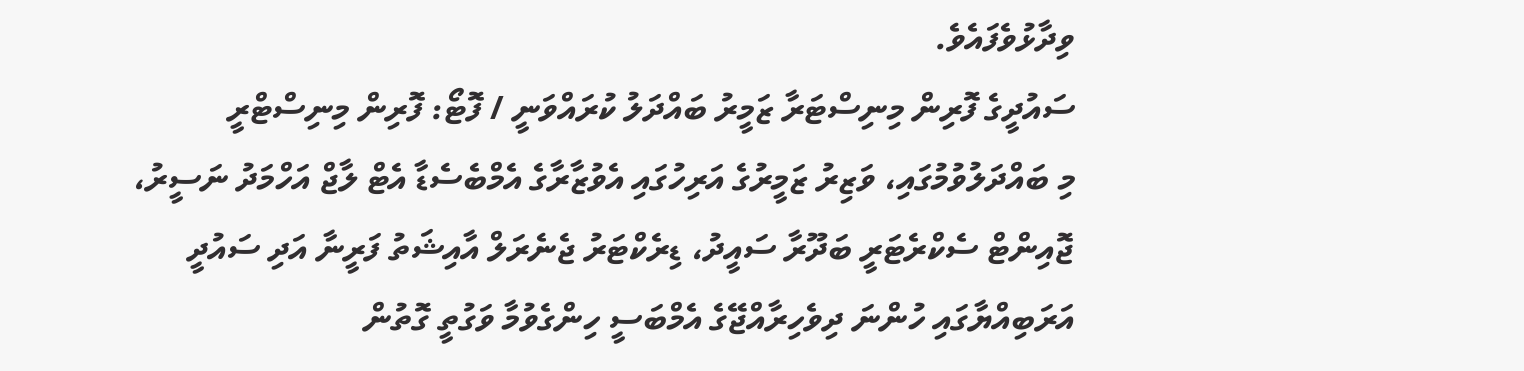ވިދާޅުވެފައެވެ.
ސައުދީގެ ފޮރިން މިނިސްޓަރާ ޒަމީރު ބައްދަލު ކުރައްވަނީ / ފޮޓޯ: ފޮރިން މިނިސްޓްރީ
މި ބައްދަލުވުމުގައި، ވަޒިރު ޒަމީރުގެ އަރިހުގައި އެވުޒާރާގެ އެމްބެސެޑާ އެޓް ލާޖް އަހްމަދު ނަސީރު، ޖޮއިންޓް ސެކްރެޓަރީ ބަދޫރާ ސައީދު، ޑިރެކްޓަރު ޖެނެރަލް އާއިޝަތު ފަރީނާ އަދި ސައުދީ އަރަބިއްޔާގައި ހުންނަ ދިވެހިރާއްޖޭގެ އެމްބަސީ ހިންގެވުމާ ވަގުތީ ގޮތުން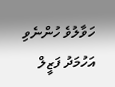ހަވާލުވެ ހުންނެވި އަހުމަދު ފަޒީލް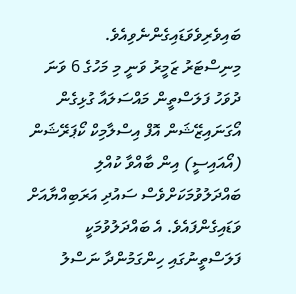ބައިވެރިވެވަޑައިގެންނެވިއެވެ.
މިނިސްޓަރު ޒަމީރު ވަނީ މި މަހުގެ 6 ވަނަ ދުވަހު ފަލަސްތީން މައްސަލައާ ގުޅިގެން އޯގަނައިޒޭޝަން އޮފް އިސްލާމިކް ކޯޕަރޭޝަން (އޯއައިސީ) އިން ބާއްވާ ކުއްލި ބައްދަލުވުމަކަށްވެސް ސައުދި އަރަބިއްޔާއަށް ވަޑައިގެންފައެވެ. އެ ބައްދަލުވުމަކީ ފަލަސްތީނުގައި ހިންގަމުންދާ ނަސްލު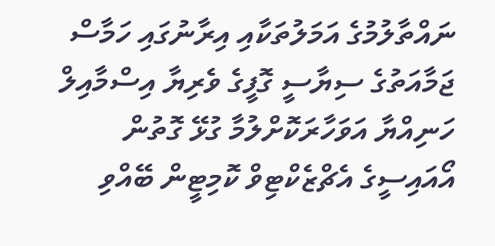ނައްތާލުމުގެ އަމަލުތަކާއި އިރާނުގައި ހަމާސް ޖަމާއަތުގެ ސިޔާސީ ގޮފީގެ ވެރިޔާ އިސްމާއިލް ހަނިއްޔާ އަވަހާރަކޮށްލުމާ ގުޅޭ ގޮތުން އޯއައިސީގެ އެޗްޒެކްޓިވް ކޮމިޓީން ބޭއްވި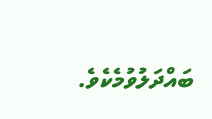ބައްދަލުވުމެކެވެ.